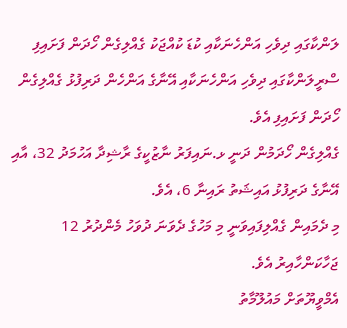ލަންކާގައި ދިވެހި އަންހެނަކާއި ކުޑަ ކުއްޖަކު ގެއްލިގެން ހޯދަން ފަށައިފި
ސްރީލަންކާގައި ދިވެހި އަންހެނަކާއި އޭނާގެ އަންހެން ދަރިފުޅު ގެއްލިގެން ހޯދަން ފަށައިފި އެވެ.
ގެއްލިގެން ހޯދަމުން ދަނީ ޅ.ނައިފަރު ނާޒުކީގެ ރާޝިދާ އަހުމަދު 32، އާއި އޭނާގެ ދަރިފުޅު އައިޝަތު ރައިނާ 6، އެވެ.
މި ދެމައިން ގެއްލިފައިވަނީ މި މަހުގެ ދެވަނަ ދުވަހު މެންދުރު 12 ޖަހާކަންހާއިރު އެވެ.
އެމްވީޔޫތަށް މައުލޫމާތު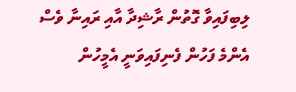ލިބިފައިވާ ގޮތުން ރާޝިދާ އާއި ރައިނާ ވެސް އެންމެ ފަހުން ފެނިފައިވަނީ އެމީހުން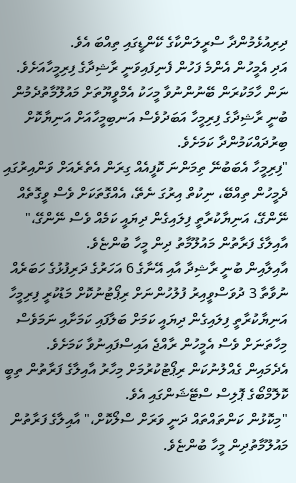ދިރިއުޅެމުންދާ ސްރީލަންކާގެ ކޭންޑީގައި ތިއްބަ އެވެ.
އަދި އެމީހުން އެންމެ ފަހުން ފެނިފައިވަނީ ރާޝިދާގެ ފިރިމީހާއަށެވެ.
ނަން ހާމަކުރަން ބޭނުންނުވާ މީހަކު އެމްވީޔޫތަށް މައުލޫމާތުދެމުން ބުނީ ރާޝިދާގެ ފިރިމީހާ އަބަދުވެސް އަނބިމީހާއަށް އަނިޔާކޮށް ބިރުދައްކަމުންދާ ކަމަށެވެ.
"ފިރިމީހާ އެބަބުނޭ ތިމަންނަ ކޮފީއެއް ގިރަން އެތެރެއަށް ވަންއިރުގައި ދެމީހުން ތިއްބޭ، ނިކުތް އިރުގަ ނެތޭ، އެއްގޮތަކަށް ވެސް ވީގޮތެއް ނޭންގޭ، އަނިޔާކުރާތީ ފިލައިގެން ދިޔައީ ކަމެއް ވެސް ނޭންގޭ،" އާއިލާގެ ފަރާތުން މައުލޫމާތު ދިން މީހާ ބުންޏެވެ.
އާއިލާއިން ބުނީ ރާޝިދާ އާއި އޭނާގެ 6 އަހަރުގެ ދަރިފުޅުގެ ހަބަރެއް ނުވާތާ 3 ދުވަސްވީއިރު ފުލުހުންނަށް ރިޕޯޓުނުކޮށް މަޑުކުރީ ފިރިމީހާ އަނިޔާކުރާތީ ފިލައިގެން ދިޔައީ ކަމަށް ބަލާފައި ކަމަށާއި ނަމަވެސް މިހާތަނަށް ވެސް އެމީހުން ރާއްޖެ އައިސްފައިނުވާ ކަމަށެވެ.
އެދެމައިން ގެއްލުނުކަން ރިޕޯޓުކުރުމަށް މިހާރު އާއިލާގެ ފަރާތުން ތިބީ ކޮލޮމްބޯގެ ޕޮލިސް ސްޓޭޝަންގައި އެވެ.
"މިކޮޅުން ކަންތައްތައް ދަނީ ވަރަށް ސްލޯކޮށް،" އާއިލާގެ ފަރާތުން މައުލޫމާތުދިން މީހާ ބުންޏެވެ.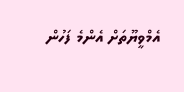އެމްވީޔޫތަށް އެންމެ ފަހުން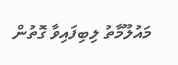މައުލޫމާތު ލިބިފައިވާ ގޮތުން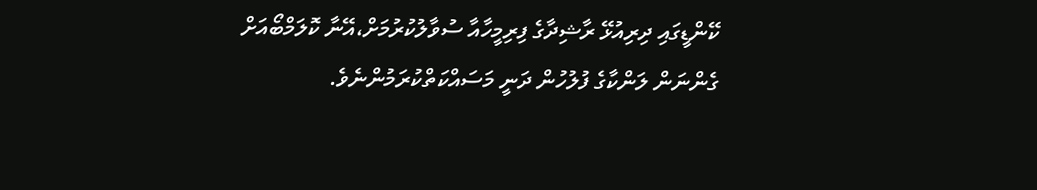ކޭންޑީގައި ދިރިއުޅޭ ރާޝިދާގެ ފިރިމީހާއާ ސުވާލުކުރުމަށް،އޭނާ ކޮލަމްބޯއަށް ގެންނަން ލަންކާގެ ފުލުހުން ދަނީ މަސައްކަތްކުރަމުންނެވެ.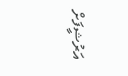އަރުޝީފަށް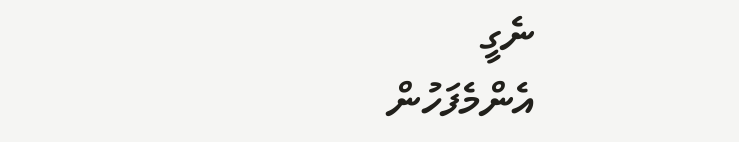ނެގީ
އެންމެފަހުން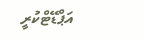އަޕްޑޭޓްކުރީ